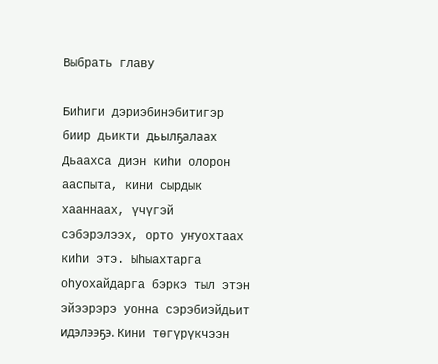Выбрать главу

Биhиги дэриэбинэбитигэр биир дьикти дьылҕалаах Дьаахса диэн киhи олорон ааспыта, кини сырдык хааннаах, үчүгэй сэбэрэлээх, орто уҥуохтаах киhи этэ. Ыhыахтарга оhуохайдарга бэркэ тыл этэн эйээрэрэ уонна сэрэбиэйдьит идэлээҕэ. Кини төгүрүкчээн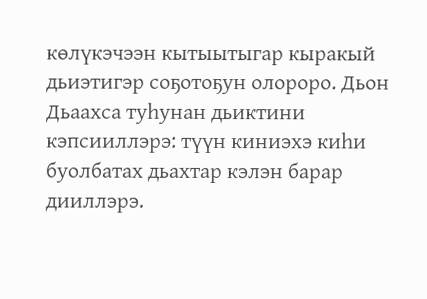көлүкэчээн кытыытыгар кыракый дьиэтигэр соҕотоҕун олороро. Дьон Дьаахса туhунан дьиктини кэпсииллэрэ: түүн киниэхэ киhи буолбатах дьахтар кэлэн барар дииллэрэ.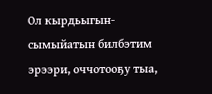Ол кырдьыгын-сымыйатын билбэтим эрээри, оччотооҕу тыа,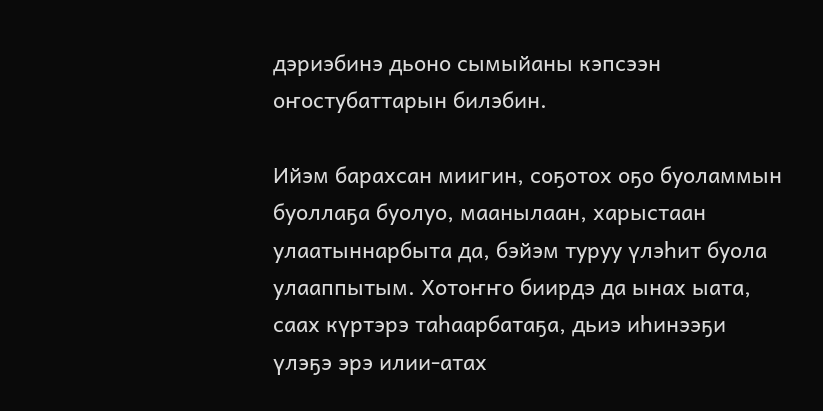дэриэбинэ дьоно сымыйаны кэпсээн оҥостубаттарын билэбин.

Ийэм барахсан миигин, соҕотох оҕо буоламмын буоллаҕа буолуо, маанылаан, харыстаан улаатыннарбыта да, бэйэм туруу үлэhит буола улааппытым. Хотоҥҥо биирдэ да ынах ыата, саах күртэрэ таhаарбатаҕа, дьиэ иhинээҕи үлэҕэ эрэ илии-атах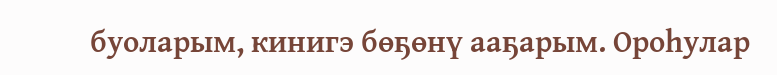буоларым, кинигэ бөҕөнү ааҕарым. Ороhулар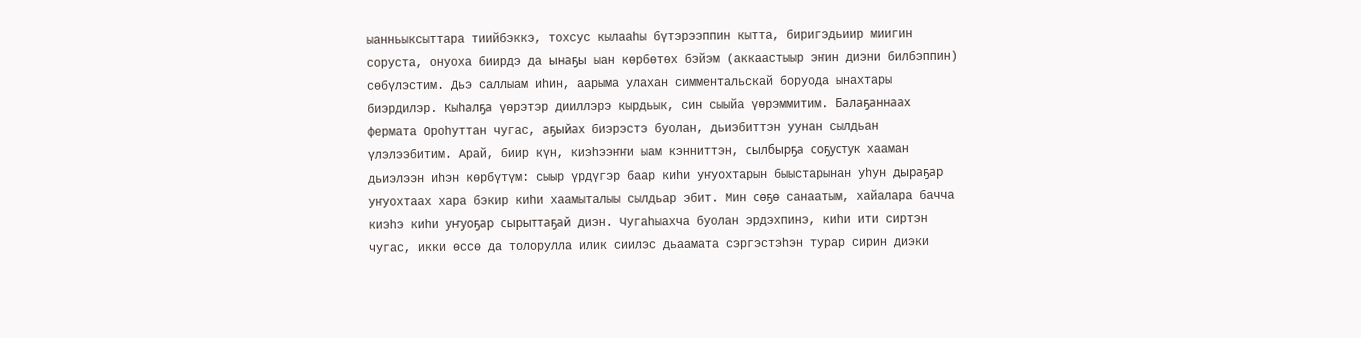ыанньыксыттара тиийбэккэ, тохсус кылааhы бүтэрээппин кытта, биригэдьиир миигин соруста, онуоха биирдэ да ынаҕы ыан көрбөтөх бэйэм (аккаастыыр эҥин диэни билбэппин) сөбүлэстим. Дьэ саллыам иhин, аарыма улахан симментальскай боруода ынахтары биэрдилэр. Кыhалҕа үөрэтэр дииллэрэ кырдьык, син сыыйа үөрэммитим. Балаҕаннаах фермата Ороhуттан чугас, аҕыйах биэрэстэ буолан, дьиэбиттэн уунан сылдьан үлэлээбитим. Арай, биир күн, киэhээҥҥи ыам кэнниттэн, сылбырҕа соҕустук хааман дьиэлээн иhэн көрбүтүм: сыыр үрдүгэр баар киhи уҥуохтарын быыстарынан уhун дыраҕар уҥуохтаах хара бэкир киhи хаамыталыы сылдьар эбит. Мин сөҕө санаатым, хайалара бачча киэhэ киhи уҥуоҕар сырыттаҕай диэн. Чугаhыахча буолан эрдэхпинэ, киһи ити сиртэн чугас, икки өссө да толорулла илик сиилэс дьаамата сэргэстэhэн турар сирин диэки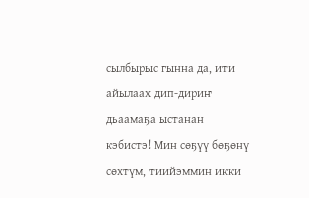сылбырыс гынна да, ити айылаах дип-дириҥ дьаамаҕа ыстанан кэбистэ! Мин сөҕүү бөҕөнү сөхтүм, тиийэммин икки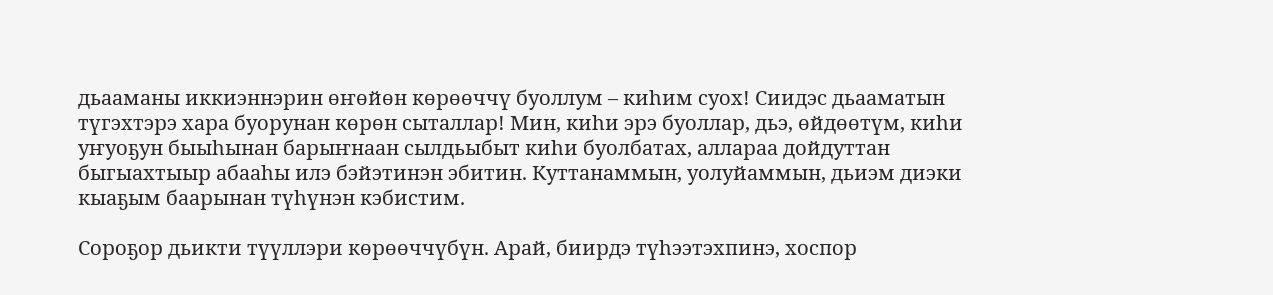дьааманы иккиэннэрин өҥөйөн көрөөччү буоллум – киhим суох! Сиидэс дьааматын түгэхтэрэ хара буорунан көрөн сыталлар! Мин, киhи эрэ буоллар, дьэ, өйдөөтүм, киhи уҥуоҕун быыhынан барыҥнаан сылдьыбыт киhи буолбатах, аллараа дойдуттан быгыахтыыр абааhы илэ бэйэтинэн эбитин. Куттанаммын, уолуйаммын, дьиэм диэки кыаҕым баарынан түhүнэн кэбистим.

Сороҕор дьикти түүллэри көрөөччүбүн. Арай, биирдэ түhээтэхпинэ, хоспор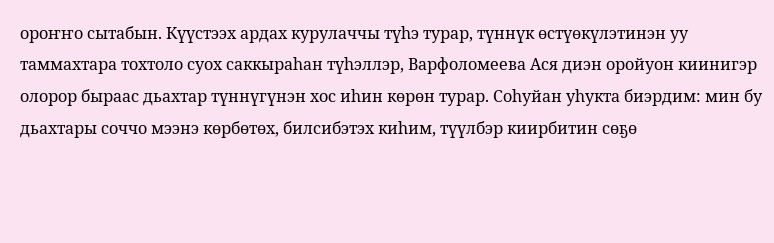ороҥҥо сытабын. Күүстээх ардах курулаччы түhэ турар, түннүк өстүөкүлэтинэн уу таммахтара тохтоло суох саккыраhан түhэллэр, Варфоломеева Ася диэн оройуон киинигэр олорор быраас дьахтар түннүгүнэн хос иhин көрөн турар. Соhуйан уhукта биэрдим: мин бу дьахтары соччо мээнэ көрбөтөх, билсибэтэх киhим, түүлбэр киирбитин сөҕө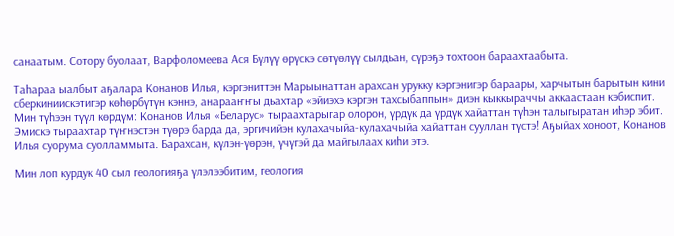санаатым. Сотору буолаат, Варфоломеева Ася Бүлүү өрүскэ сөтүөлүү сылдьан, сүрэҕэ тохтоон бараахтаабыта.

Таhараа ыалбыт аҕалара Конанов Илья, кэргэниттэн Марыынаттан арахсан урукку кэргэнигэр бараары, харчытын барытын кини сберкиниискэтигэр көhөрбүтүн кэннэ, анарааҥҥы дьахтар «эйиэхэ кэргэн тахсыбаппын» диэн кыккыраччы аккаастаан кэбиспит. Мин түhээн түүл көрдүм: Конанов Илья «Беларус» тыраахтарыгар олорон, үрдүк да үрдүк хайаттан түhэн талыгыратан иhэр эбит. Эмискэ тыраахтар түҥнэстэн түөрэ барда да, эргичийэн кулахачыйа-кулахачыйа хайаттан сууллан түстэ! Аҕыйах хоноот, Конанов Илья суорума суолламмыта. Барахсан, күлэн-үөрэн, үчүгэй да майгылаах киhи этэ.

Мин лоп курдук 40 сыл геологияҕа үлэлээбитим, геология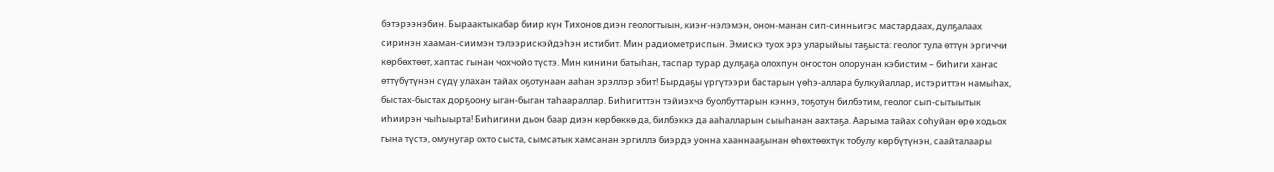бэтэрээнэбин. Быраактыкабар биир күн Тихонов диэн геологтыын, киэҥ-нэлэмэн, онон-манан сип-синньигэс мастардаах, дулҕалаах сиринэн хааман-сиимэн тэлээрискэйдэhэн истибит. Мин радиометриспын. Эмискэ туох эрэ уларыйыы таҕыста: геолог тула ѳттүн эргиччи кѳрбѳхтѳѳт, хаптас гынан чохчойо түстэ. Мин кинини батыһан, таспар турар дулҕаҕа олохпун оҥостон олорунан кэбистим – биһиги хаҥас ѳттүбүтүнэн сүдү улахан тайах оҕотунаан ааһан эрэллэр эбит! Бырдаҕы үргүтээри бастарын үѳһэ-аллара булкуйаллар, истэриттэн намыһах, быстах-быстах дорҕоону ыган-быган таһаараллар. Биһигиттэн тэйиэхчэ буолбуттарын кэннэ, тоҕотун билбэтим, геолог сып-сытыытык иһиирэн чыһыырта! Биһигини дьон баар диэн кѳрбѳккѳ да, билбэккэ да ааһалларын сыыһанан аахтаҕа. Аарыма тайах соһуйан ѳрѳ ходьох гына түстэ, омунугар охто сыста, сымсатык хамсанан эргиллэ биэрдэ уонна хааннааҕынан ѳһѳхтѳѳхтүк тобулу кѳрбүтүнэн, саайталаары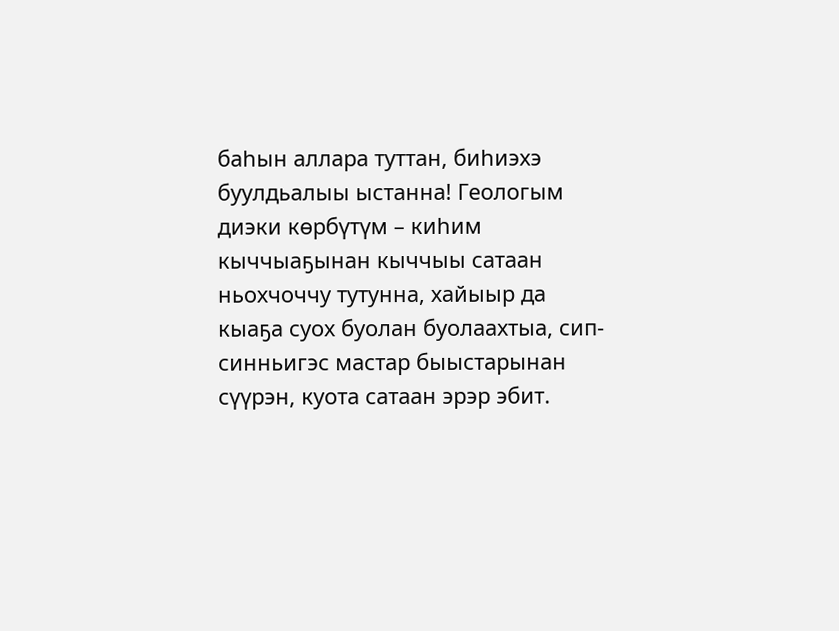баһын аллара туттан, биһиэхэ буулдьалыы ыстанна! Геологым диэки кѳрбүтүм – киһим кыччыаҕынан кыччыы сатаан ньохчоччу тутунна, хайыыр да кыаҕа суох буолан буолаахтыа, сип-синньигэс мастар быыстарынан сүүрэн, куота сатаан эрэр эбит.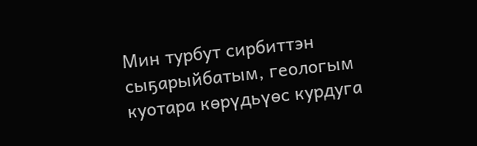Мин турбут сирбиттэн сыҕарыйбатым, геологым куотара кѳрүдьүѳс курдуга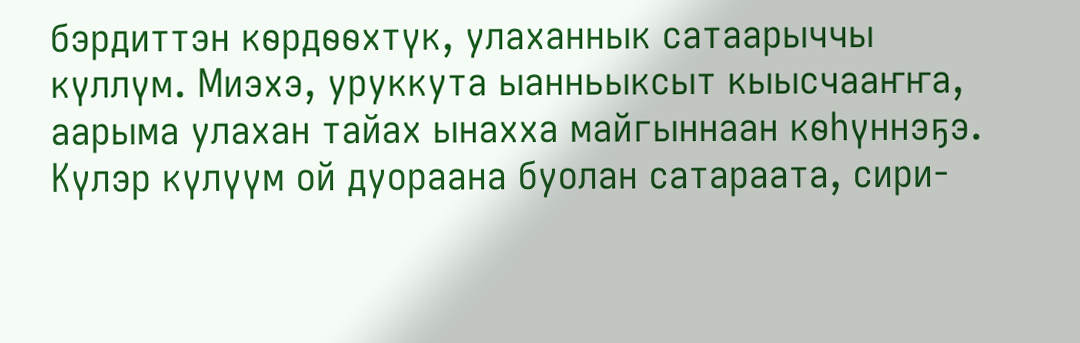бэрдиттэн кѳрдѳѳхтүк, улаханнык сатаарыччы күллүм. Миэхэ, уруккута ыанньыксыт кыысчааҥҥа, аарыма улахан тайах ынахха майгыннаан кѳһүннэҕэ. Күлэр күлүүм ой дуораана буолан сатараата, сири-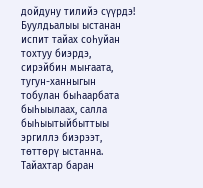дойдуну тилийэ сүүрдэ! Буулдьалыы ыстанан испит тайах соһуйан тохтуу биэрдэ, сирэйбин мыҥаата, тугун-ханныгын тобулан быһаарбата быһыылаах, салла быһыытыйбыттыы эргиллэ биэрээт, тѳттѳрү ыстанна. Тайахтар баран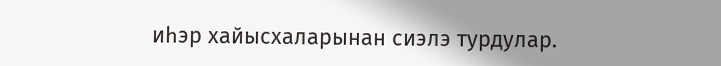иһэр хайысхаларынан сиэлэ турдулар.